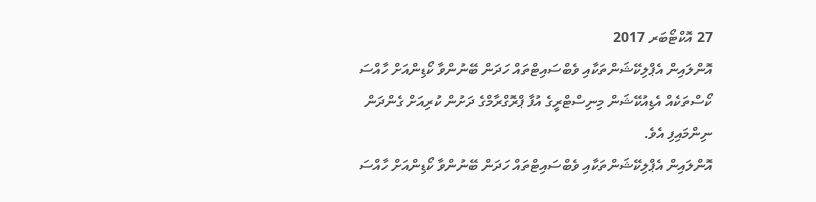27 އޮކްޓޯބަރ 2017
އޮންލައިން އެޕްލިކޭޝަންތަކާއި ވެބްސައިޓްތައް ހަދަން ބޭނުންވާ ކޯޑިންއަށް ހާއްސަ ކޯސްތަކެއް އެޑިއުކޭޝަން މިނިސްޓްރީގެ އުފާ ޕްރޮގްރާމްގެ ދަށުން ކުރިއަށް ގެންދަން ނިންމައިފި އެވެ.
އޮންލައިން އެޕްލިކޭޝަންތަކާއި ވެބްސައިޓްތައް ހަދަން ބޭނުންވާ ކޯޑިންއަށް ހާއްސަ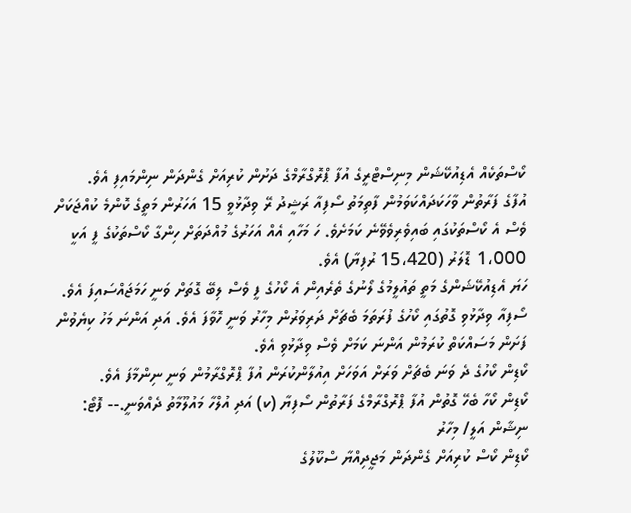ކޯސްތަކެއް އެޑިއުކޭޝަން މިނިސްޓްރީގެ އުފާ ޕްރޮގްރާމްގެ ދަށުން ކުރިއަށް ގެންދަން ނިންމައިފި އެވެ.
އުފާގެ ފަރާތުން ވާހަކަދައްކަވަމުން ފާތިމަތު ސޯފިއާ ރަޝީދު ރޭ ވިދާޅުވީ 15 އަހަރުން މަތީގެ ކޮންމެ ކުއްޖަކަށް ވެސް އެ ކޯސްތަކުގައި ބައިވެރިވެވޭނެ ކަމަށެވެ. ހަ މަހާއި އެއް އަހަރުގެ މުއްދަތަށް ހިންގާ ކޯސްތަކުގެ ފީ އަކީ 1،000 ޑޮލަރު (15،420 ރުފިޔާ) އެވެ.
ހަޔަ އެޑިއުކޭޝަންގެ މަތީ ތައުލީމުގެ ލޯނުގެ ތެރެއިން އެ ކޯހުގެ ފީ ވެސް ލިބޭ ގޮތަށް ވަނީ ހަމަޖައްސައިފަ އެވެ.
ސޯފިއާ ވިދާޅުވި ގޮތުގައި ކޯހުގެ ފުރަތަމަ ބެޗަށް ދަރިވަރުން މިހާރު ވަނީ ހޮވާފަ އެވެ. އަދި އަންނަ މަހު ކިޔެވުން ފަށަން މަސައްކަތް ކުރަމުން އަންނަ ކަމަށް ވެސް ވިދާޅުވި އެވެ.
ކޯޑިން ކޯހުގެ ދެ ވަނަ ބެޗަށް ވަރަށް އަވަހަށް އިއުލާންކުރަން އުފާ ޕްރޮގްރާމުން ވަނީ ނިންމާފަ އެވެ.
ކޯޑިން ކޯހާ ބެހޭ ގޮތުން އުފާ ޕްރޮގްރާމްގެ ފަރާތުން ސޯފިޔާ (ކ) އަދި އުލްހާ މައުލޫމާތު ދެއްވަނީ.-- ފޮޓޯ: ނިޝާން އަލީ/ މިހާރު
ކޯޑިން ކޯސް ކުރިއަށް ގެންދަން މަޖީދިއްޔާ ސްކޫލުގެ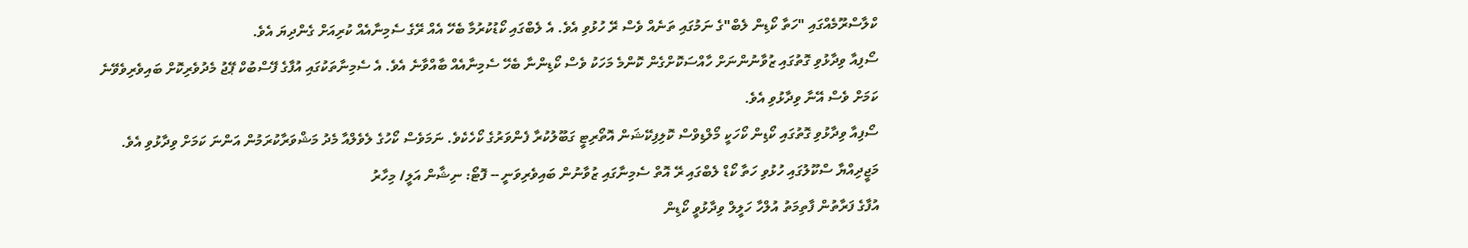ކްލާސްރޫމެއްގައި "ހަތާ ކޯޑިން ލެބް"ގެ ނަމުގައި ތަނެއް ވެސް ރޭ ހުޅުވި އެވެ. އެ ލެބްގައި ކޯޑުކުރުމާ ބެހޭ އެއް ރޭގެ ސެމިނާއެއް ކުރިއަށް ގެންދިޔަ އެވެ.
ސޯފިއާ ވިދާޅުވި ގޮތުގައި ޒުވާނުންނަށް ހާއްސަކޮށްގެން ކޮންމެ މަހަކު ވެސް ކޯޑިންނާ ބެހޭ ސެމިނާއެއް ބާއްވާނެ އެވެ. އެ ސެމިނާތަކުގައި އުފާގެ ފޭސްބުކް ޕޭޖު މެދުވެރިކޮށް ބައިވެރިވެވޭނެ ކަމަށް ވެސް އޭނާ ވިދާޅުވި އެވެ.
ސޯފިއާ ވިދާޅުވި ގޮތުގައި ކޯޑިން ކޯހަކީ މޯލްޑިވްސް ކޮލިފިކޭޝަން އޮތޯރިޓީ ގަބޫލުކުރާ ފެންވަރުގެ ކޯހެކެވެ. ނަމަވެސް ކޯހުގެ ލެވެލްއާ މެދު މަޝްވަރާކުރަމުން އަންނަ ކަމަށް ވިދާޅުވި އެވެ.
މަޖީދިއްޔާ ސްކޫލުގައި ހުޅުވި ހަތާ ކޯޑް ލެބްގައި ރޭ އޮތް ސެމިނާގައި ޒުވާނުން ބައިވެރިވަނީ -- ފޮޓޯ: ނިޝާން އަލީ/ މިހާރު
އުފާގެ ފަރާތުން ފާތިމަތު އުލްހާ ހަލީލް ވިދާޅުވީ ކޯޑިން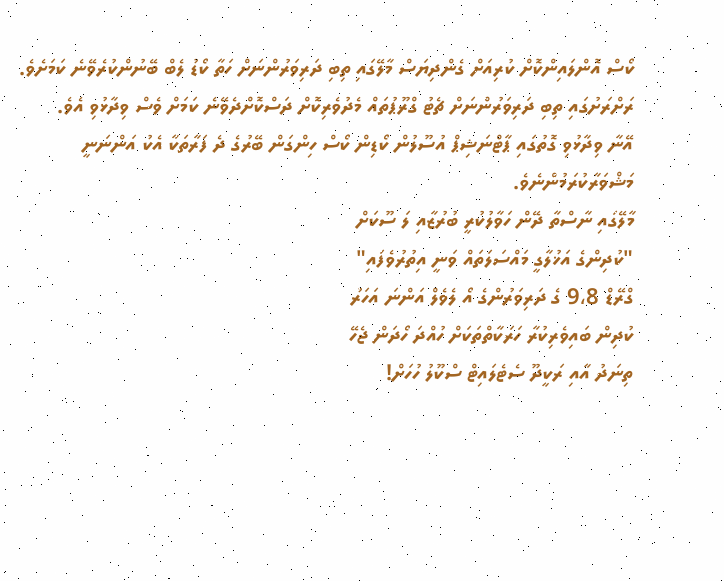ކޯސް އޮންލައިންކޮށް ކުރިއަށް ގެންދިޔަސް މާލޭގައި ތިބި ދަރިވަރުންނަށް ހަތާ ކޯޑު ލެބް ބޭނުންކުރެވޭނެ ކަމަށެވެ. ރަށްރަށުގައި ތިބި ދަރިވަރުންނަށް ޗެޓު ގްރޫޕުތައް މެދުވެރިކޮށް ދަސްކޮށްދެވޭނެ ކަމަށް ވެސް ވިދާޅުވި އެވެ.
އޭނާ ވިދާޅުވި ގޮތުގައި ޕާޓްނަޝިޕް އުސޫލުން ކޯޑިން ކޯސް ހިންގަން ބޭރުގެ ދެ ފަރާތަކާ އެކު އަންނަނީ މަޝްވަރާކުރަމުންނެވެ.
މާލޭގައި ނާސްތާ ދޭން ހަވާލުކުރީ ބުރުޒާއި ލަ ސޫކަށް
"ކުދިންގެ އަޚުލާގީ މައްސަލަތައް ވަނީ އިތުރުވެފައި"
ގްރޭޑް 9،8 ގެ ދަރިވަރުންގެ އޯ ލެވެލް އަންނަ އަހަރު
ކުދިން ބައިވެރިކުރާ ހަރަކާތްތަކަށް ހުއްދަ ހޯދަން ޖެހޭ
ތިނަދު އާއި ރަކީދޫ ސެޓެލައިޓް ސްކޫލު ހުހަށް!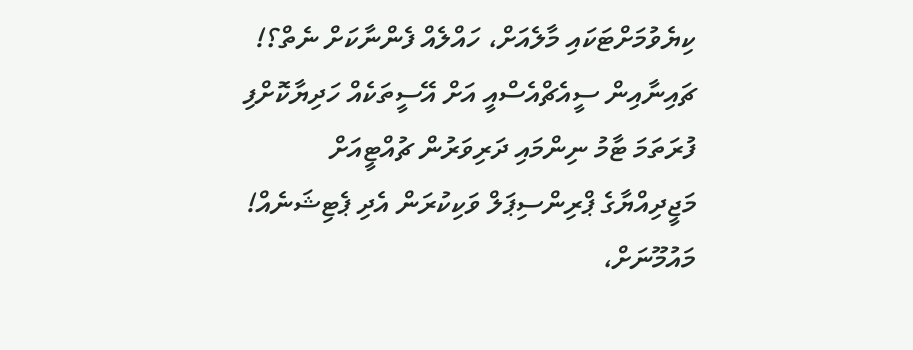ކިޔެވުމަށްޓަކައި މާލެއަށް، ހައްލެއް ފެންނާކަށް ނެތް؟!
ޗައިނާއިން ސީއެޗްއެސްއީ އަށް އޭސީތަކެއް ހަދިޔާކޮށްފި
ފުރަތަމަ ޓާމު ނިންމައި ދަރިވަރުން ޗުއްޓީއަށް
މަޖީދިއްޔާގެ ޕްރިންސިޕަލް ވަކިކުރަން އެދި ޕެޓިޝަނެއް!
މައުމޫނަށް،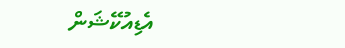އެޑިއުކޭޝަން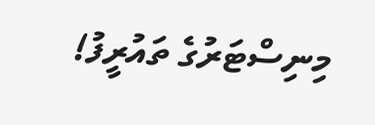މިނިސްޓަރުގެ ތައުރީފު!